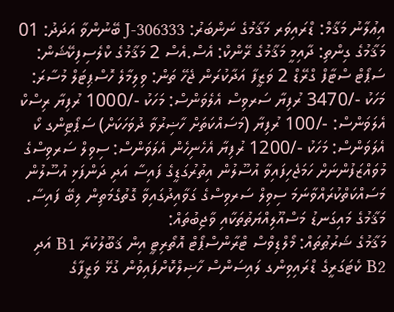އިޢުލާނު މަޤާމް: ޑްރައިވަރ މަޤާމުގެ ނަންބަރު: J-306333 ބޭނުންވާ އަދަދު: 01 މަޤާމުގެ ގިންތި: ދާއިމީ މަޤާމުގެ ރޭންކް: އެސް.އެސް 2 މަޤާމުގެ ކްލެސިފިކޭޝަން: ސަޕޯޓް ސްޓާފް ގްރޭޑް 2 ވަޒީފާ އަދާކުރަން ޖެހޭ ތަން: ވިލިމާލެ ހޮސްޕިޓަލް މުސާރަ: މަހަކު -/3470 ރުފިޔާ ސަރވިސް އެލެވަންސް: މަހަކު -/1000 ރުފިޔާ ރިސްކް އެލަވަންސް: -/100 ރުފިޔާ (މަސައްކަތަށް ހާޟިރުވާ ދުވަހަކަށް) ސަޕޯޓިންގ ކޯ އެލަވަންސް: މަހަކު -/1200 ރުފިޔާ އެހެނިހެން އެލަވަންސް: ސިވިލް ސަރވިސްގެ މުވައްޒަފުންނަށް ހަމަޖެހިފައިވާ އުސޫލުން އިތުރުގަޑީގެ ފައިސާ އަދި ދަންފަޅި އުސޫލުން މަސައްކަތްކުރައްވާނަމަ ސިވިލް ސަރވިސްގެ ގަވާއިދުގައިވާ ގޮތުގެމަތިން ލިބޭ ފައިސާ.
މަޤާމުގެ މައިގަނޑު މަސްއޫލިއްޔަތުތަކާއި ވާޖިބުތައް:
މަޤާމުގެ ޝަރުޠުތައް: މޯލްޑިވްސް ޓްރާންސްޕޯޓް އޮތޯރިޓީ އިން ޤަބޫލުކުރާ B1 އަދި B2 ކެޓަގަރީގެ ޑްރައިވިންގ ލައިސަންސް ހާޟިލްކޮށްފައިވުން ގުޅޭ ވަޒީފާގެ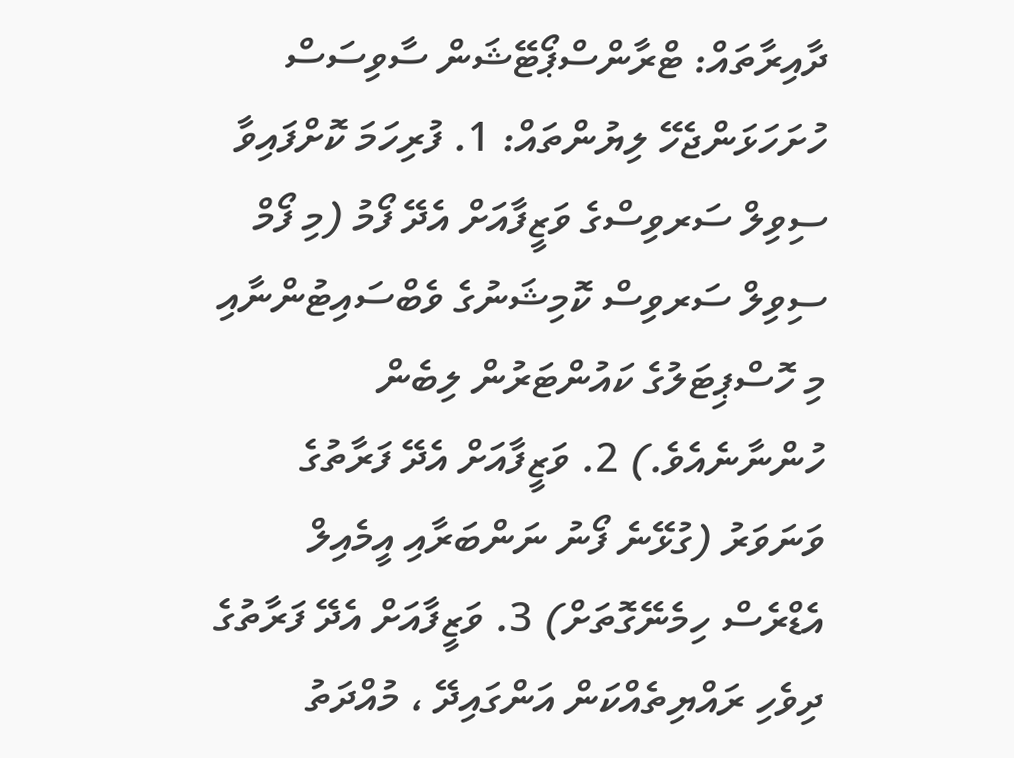ދާއިރާތައް: ޓްރާންސްޕޯޓޭޝަން ސާވިސަސް
ހުށަހަޅަންޖެހޭ ލިޔުންތައް: 1. ފުރިހަމަ ކޮށްފައިވާ ސިވިލް ސަރވިސްގެ ވަޒީފާއަށް އެދޭ ފޯމު (މި ފޯމް ސިވިލް ސަރވިސް ކޮމިޝަނުގެ ވެބްސައިޓުންނާއި މި ހޮސްޕިޓަލުގެ ކައުންޓަރުން ލިބެން ހުންނާނެއެވެ.) 2. ވަޒީފާއަށް އެދޭ ފަރާތުގެ ވަނަވަރު (ގުޅޭނެ ފޯނު ނަންބަރާއި އީމެއިލް އެޑްރެސް ހިމެނޭގޮތަށް) 3. ވަޒީފާއަށް އެދޭ ފަރާތުގެ ދިވެހި ރައްޔިތެއްކަން އަންގައިދޭ ، މުއްދަތު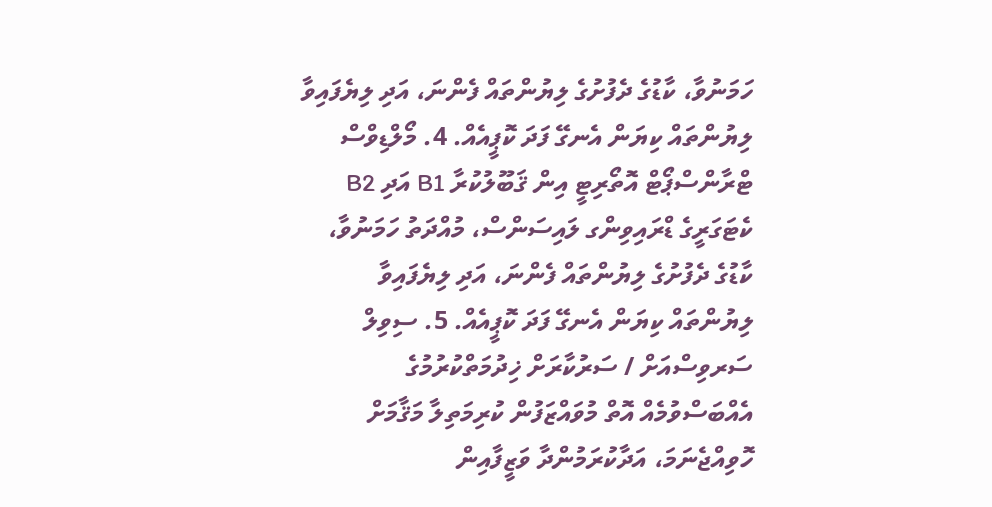ހަމަނުވާ، ކާޑުގެ ދެފުށުގެ ލިޔުންތައް ފެންނަ، އަދި ލިޔެފައިވާ ލިޔުންތައް ކިޔަން އެނގޭ ފަދަ ކޮޕީއެއް. 4. މޯލްޑިވްސް ޓްރާންސްޕޯޓް އޮތޯރިޓީ އިން ޤަބޫލުކުރާ B1 އަދި B2 ކެޓަގަރީގެ ޑްރައިވިންގ ލައިސަންސް، މުއްދަތު ހަމަނުވާ، ކާޑުގެ ދެފުށުގެ ލިޔުންތައް ފެންނަ، އަދި ލިޔެފައިވާ ލިޔުންތައް ކިޔަން އެނގޭ ފަދަ ކޮޕީއެއް. 5. ސިވިލް ސަރވިސްއަށް / ސަރުކާރަށް ޚިދުމަތްކުރުމުގެ އެއްބަސްވުމެއް އޮތް މުވައްޒަފުން ކުރިމަތިލާ މަޤާމަށް ހޮވިއްޖެނަމަ، އަދާކުރަމުންދާ ވަޒީފާއިން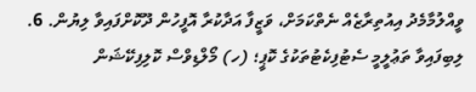ވީއްލުމާމެދު އިއުތިރާޒެއް ނެތްކަމަށް، ވަޒީފާ އަދާކުރާ އޮފީހުން ދޫކޮށްފައިވާ ލިޔުން. 6. ލިބިފައިވާ ތަޢުލީމީ ސެޓުފިކެޓުތަކުގެ ކޮޕީ؛ (ހ) މޯލްޑިވްސް ކޮލިފިކޭޝަން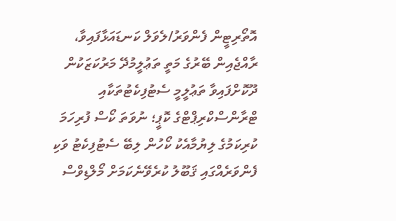އޮތޯރިޓީން ފެންވަރު/ލެވަލް ކަނޑައަޅާފައިވާ، ރާއްޖެއިން ބޭރުގެ މަތީ ތަޢުލީމުދޭ މަރުކަޒަކުން ދޫކޮށްފައިވާ ތަޢުލީމީ ސެޓުފިކެޓުތަކާއި ޓްރާންސްކްރިޕްޓްގެ ކޮޕީ؛ ނުވަތަ ކޯސް ފުރިހަމަ ކުރިކަމުގެ ލިޔުމާއެކު ކޯހުން ލިބޭ ސެޓުފިކެޓު ވަކި ފެންވަރެއްގައި ޤަބޫލު ކުރެވޭނެކަމަށް މޯލްޑިވްސް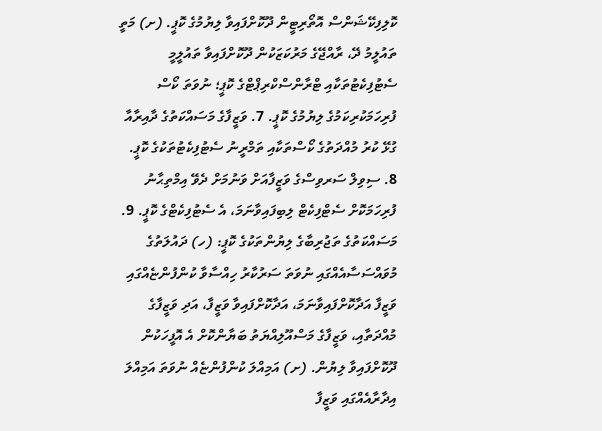ކޮލިފިކޭޝަންސް އޮތޯރިޓީން ދޫކޮށްފައިވާ ލިޔުމުގެ ކޮޕީ. (ށ) މަތީ ތައުލީމު ދޭ، ރާއްޖޭގެ މަރުކަޒަކުން ދޫކޮށްފައިވާ ތައުލީމީ ސެޓުފިކެޓުތަކާއި ޓްރާންސްކްރިޕްޓްގެ ކޮޕީ؛ ނުވަތަ ކޯސް ފުރިހަމަކުރިކަމުގެ ލިޔުމުގެ ކޮޕީ. 7. ވަޒީފާގެ މަސައްކަތުގެ ދާއިރާއާ ގުޅޭ ކުރު މުއްދަތުގެ ކޯސްތަކާއި ތަމްރީނު ސެޓުފިކެޓުތަކުގެ ކޮޕީ. 8. ސިވިލް ސަރވިސްގެ ވަޒީފާއަށް ވަނުމަށް ދެވޭ އިމްތިޙާނު ފުރިހަމަކޮށް ސެޓްފިކެޓް ލިބިފައިވާނަމަ، އެ ސެޓުފިކެޓްގެ ކޮޕީ. 9. މަސައްކަތުގެ ތަޖުރިބާގެ ލިޔުންތަކުގެ ކޮޕީ: (ހ) ދައުލަތުގެ މުވައްސަސާއެއްގައި ނުވަތަ ސަރުކާރު ހިއްސާވާ ކުންފުންޏެއްގައި ވަޒީފާ އަދާކޮށްފައިވާނަމަ، އަދާކޮށްފައިވާ ވަޒީފާ، އަދި ވަޒީފާގެ މުއްދަތާއި، ވަޒީފާގެ މަސްއޫލިއްޔަތު ބަޔާންކޮށް އެ އޮފީހަކުން ދޫކޮށްފައިވާ ލިޔުން. (ށ) އަމިއްލަ ކުންފުންޏެއް ނުވަތަ އަމިއްލަ އިދާރާއެއްގައި ވަޒީފާ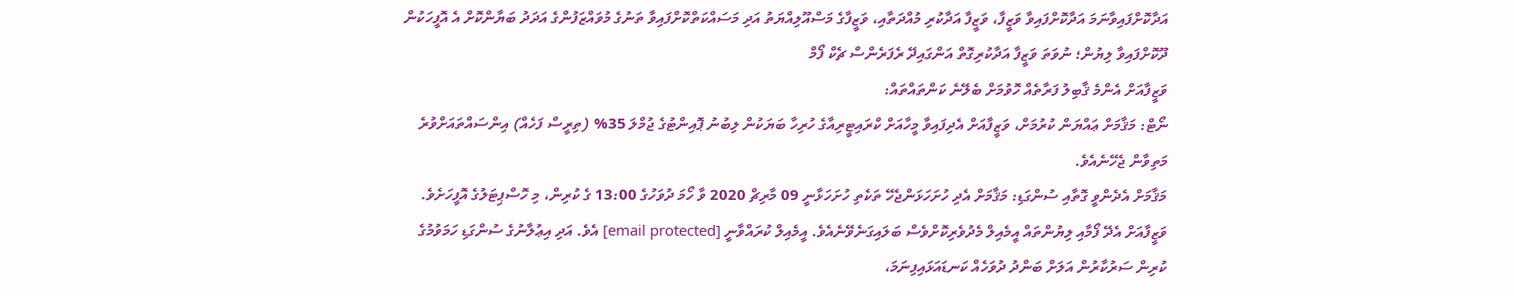އަދާކޮށްފައިވާނަމަ އަދާކޮށްފައިވާ ވަޒީފާ، ވަޒީފާ އަދާކުރި މުއްދަތާއި، ވަޒީފާގެ މަސްއޫލިއްޔަތު އަދި މަސައްކަތްކޮށްފައިވާ ތަނުގެ މުވައްޒަފުންގެ އަދަދު ބަޔާންކޮށް އެ އޮފީހަކުން ދޫކޮށްފައިވާ ލިޔުން؛ ނުވަތަ ވަޒީފާ އަދާކުރިގޮތް އަންގައިދޭ ރެފަރެންސް ޗެކް ފޯމް
ވަޒީފާއަށް އެންމެ ޤާބިލު ފަރާތެއް ހޮވުމަށް ބެލޭނެ ކަންތައްތައް:
ނޯޓް: މަޤާމަށް ޢައްޔަން ކުރުމަށް، ވަޒީފާއަށް އެދިފައިވާ މީހާއަށް ކްރައިޓީރިއާގެ ހުރިހާ ބަޔަކުން ލިބުނު ޕޮއިންޓުގެ ޖުމްލަ 35% (ތިރީސް ފަހެއް) އިންސައްތައަށްވުރެ މަތިވާން ޖެހޭނެއެވެ.
މަޤާމަށް އެދެންވީ ގޮތާއި ސުންގަޑި: މަޤާމަށް އެދި ހުށަހަޅަންޖެހޭ ތަކެތި ހުށަހަޅާނީ 09 މާރިޗް 2020 ވާ ހޯމަ ދުވަހުގެ 13:00 ގެ ކުރިން، މި ހޮސްޕިޓަލުގެ އޮފީހަށެވެ. ވަޒީފާއަށް އެދޭ ފޯމާއި ލިޔުންތައް އީމެއިލް މެދުވެރިކޮށްވެސް ބަލައިގަނެވޭނެއެވެ. އީމެއިލް ކުރައްވާނީ [email protected] އެވެ. އަދި އިޢުލާނުގެ ސުންގަޑި ހަމަވުމުގެ ކުރިން ސަރުކާރުން އަލަށް ބަންދު ދުވަހެއް ކަނޑައަޅައިފިނަމަ،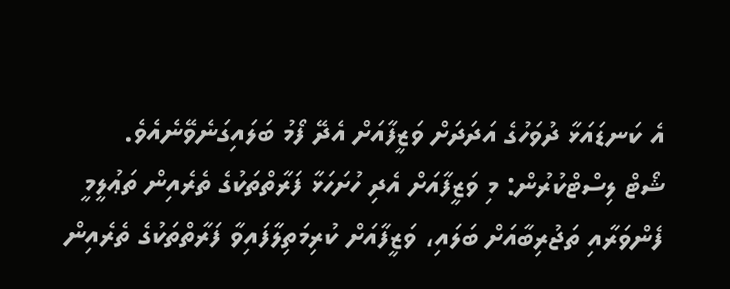އެ ކަނޑައަޅާ ދުވަހުގެ އަދަދަށް ވަޒީފާއަށް އެދޭ ފޯމު ބަލައިގަނެވޭނެއެވެ.
ޝޯޓް ލިސްޓްކުރުން: މި ވަޒީފާއަށް އެދި ހުށަހަޅާ ފަރާތްތަކުގެ ތެރެއިން ތަޢުލީމީ ފެންވަރާއި ތަޖުރިބާއަށް ބަލައި، ވަޒީފާއަށް ކުރިމަތިލާފައިވާ ފަރާތްތަކުގެ ތެރެއިން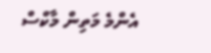އެންމެ މަތިން މާކްސް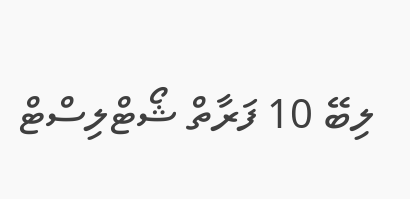ލިބޭ 10 ފަރާތް ޝޯޓްލިސްޓް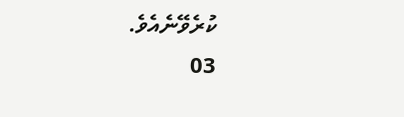ކުރެވޭނެއެވެ.
03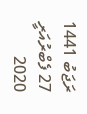ރަޖަބު 1441 27 ފެބްރުއަރީ 2020